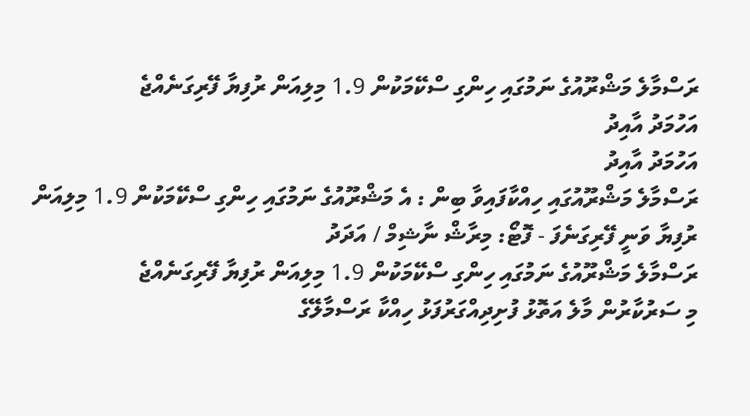ރަސްމާލެ މަޝްރޫއުގެ ނަމުގައި ހިންގި ސްކޭމަކުން 1.9 މިލިއަން ރުފިޔާ ފޭރިގަނެއްޖެ
އަހުމަދު އާއިދު
އަހުމަދު އާއިދު
ރަސްމާލެ މަޝްރޫއުގައި ހިއްކާފައިވާ ބިން : އެ މަޝްރޫއުގެ ނަމުގައި ހިންގި ސްކޭމަކުން 1.9 މިލިއަން ރުފިޔާ ވަނީ ފޭރިގަނެފަ - ފޮޓޯ: މިރާޝް ނާޝިމް / އަދަދު
ރަސްމާލެ މަޝްރޫއުގެ ނަމުގައި ހިންގި ސްކޭމަކުން 1.9 މިލިއަން ރުފިޔާ ފޭރިގަނެއްޖެ
މި ސަރުކާރުން މާލެ އަތޮޅު ފުށިދިއްގަރުފަޅު ހިއްކާ ރަސްމާލޭގެ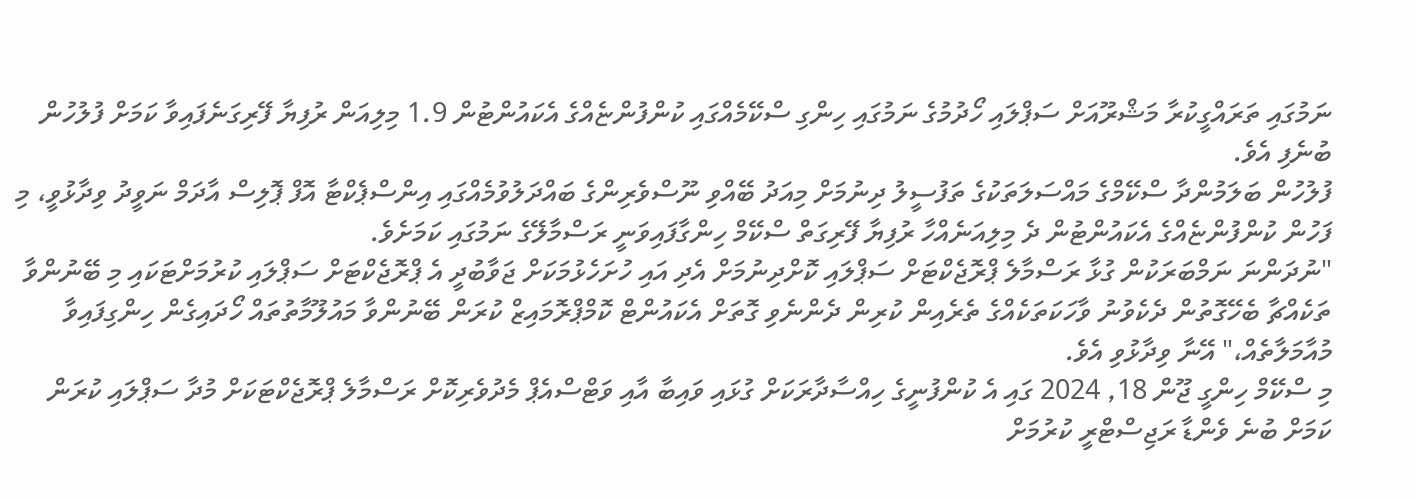ނަމުގައި ތަރައްގީކުރާ މަޝްރޫއަށް ސަޕްލައި ހޯދުމުގެ ނަމުގައި ހިންގި ސްކޭމެއްގައި ކުންފުންޏެއްގެ އެކައުންޓުން 1.9 މިލިއަން ރުފިޔާ ފޭރިގަނެފައިވާ ކަމަށް ފުލުހުން ބުނެފި އެވެ.
ފުލުހުން ބަލަމުންދާ ސްކޭމްގެ މައްސަލަތަކުގެ ތަފުސީލު ދިނުމަށް މިއަދު ބޭއްވި ނޫސްވެރިންގެ ބައްދަލުވުމެއްގައި އިންސްޕެކްޓާ އޮފް ޕޮލިސް އާދަމް ނަވީދު ވިދާޅުވީ، މި ފަހުން ކުންފުންޏެއްގެ އެކައުންޓުން ދެ މިލިއަނެއްހާ ރުފިޔާ ފޭރިގަތް ސްކޭމް ހިންގާފައިވަނީ ރަސްމާލޭގެ ނަމުގައި ކަމަށެވެ.
"ނުދަންނަ ނަމްބަރަކުން ގުޅާ ރަސްމާލެ ޕްރޮޖެކްޓަށް ސަޕްލައި ކޮށްދިނުމަށް އެދި އައި ހުށަހެޅުމަކަށް ޖަވާބުދީ އެ ޕްރޮޖެކްޓަށް ސަޕްލައި ކުރުމަށްޓަކައި މި ބޭނުންވާ ތަކެއްޗާ ބެހޭގޮތުން ދެކެވުނު ވާހަކަތަކެއްގެ ތެރެއިން ކުރިން ދެންނެވި ގޮތަށް އެކައުންޓް ކޮމްޕްރޮމައިޒް ކުރަން ބޭނުންވާ މައުލޫމާތުތައް ހޯދައިގެން ހިންގިފައިވާ މުއާމަލާތެއް،" އޭނާ ވިދާޅުވި އެވެ.
މި ސްކޭމް ހިންގީ ޖޫން 18, 2024 ގައި އެ ކުންފުނީގެ ހިއްސާދާރަކަށް ގުޅައި ވައިބާ އާއި ވަޓްސްއެޕް މެދުވެރިކޮށް ރަސްމާލެ ޕްރޮޖެކްޓަކަށް މުދާ ސަޕްލައި ކުރަން ކަމަށް ބުނެ ވެންޑާ ރަޖިސްޓްރީ ކުރުމަށް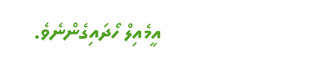އީމެއިލް ހޯދައިގެންނެވެ.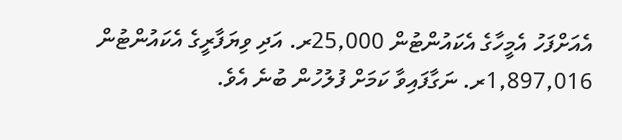އެއަށްފަހު އެމީހާގެ އެކައުންޓުން 25,000ރ. އަދި ވިޔަފާރީގެ އެކައުންޓުން 1,897,016ރ. ނަގާފައިވާ ކަމަށް ފުލުހުން ބުނެ އެވެ.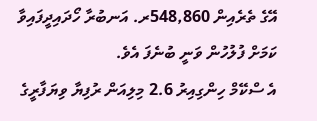އޭގެ ތެރެއިން 548,860ރ. އަނބުރާ ހޯދައިދީފައިވާ ކަމަށް ފުލުހުން ވަނީ ބުނެފަ އެވެ.
އެ ސްކޭމް ހިންގިއިރު 2.6 މިލިއަން ރުފިޔާ ވިޔަފާރީގެ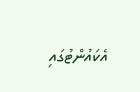އެކައުންޓުގައި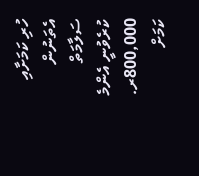ހުރި ކަމަށާއި އެތަނުން ސަލާމަތް ކުރެވުނީ އެންމެ 800,000ރ. ކަމަށް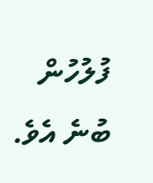ފުލުހުން ބުނެ އެވެ.